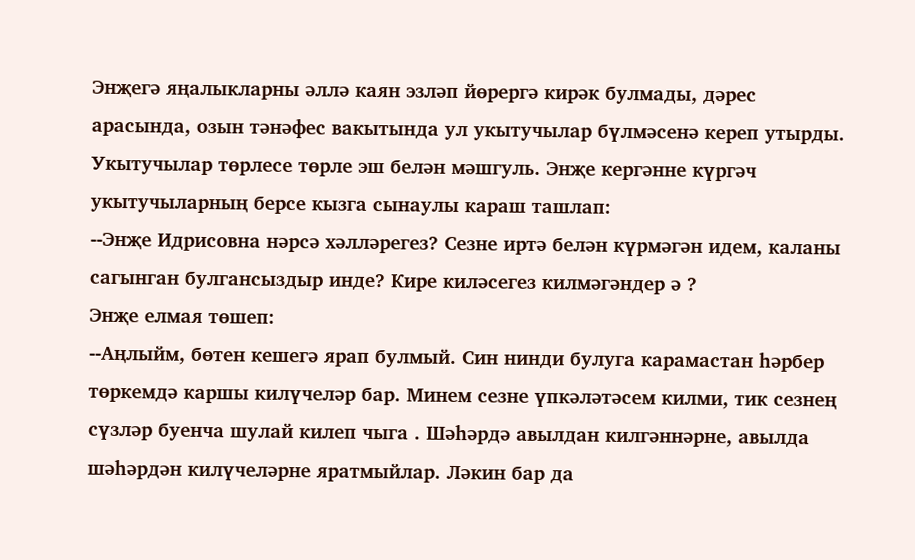Энҗегә яңалыкларны әллә каян эзләп йөрергә кирәк булмады, дәрес арасында, озын тәнәфес вакытында ул укытучылар бүлмәсенә кереп утырды. Укытучылар төрлесе төрле эш белән мәшгуль. Энҗе кергәнне күргәч укытучыларның берсе кызга сынаулы караш ташлап:
--Энҗе Идрисовна нәрсә хәлләрегез? Сезне иртә белән күрмәгән идем, каланы сагынган булгансыздыр инде? Кире киләсегез килмәгәндер ә ?
Энҗе елмая төшеп:
--Аңлыйм, бөтен кешегә ярап булмый. Син нинди булуга карамастан һәрбер төркемдә каршы килүчеләр бар. Минем сезне үпкәләтәсем килми, тик сезнең сүзләр буенча шулай килеп чыга . Шәһәрдә авылдан килгәннәрне, авылда шәһәрдән килүчеләрне яратмыйлар. Ләкин бар да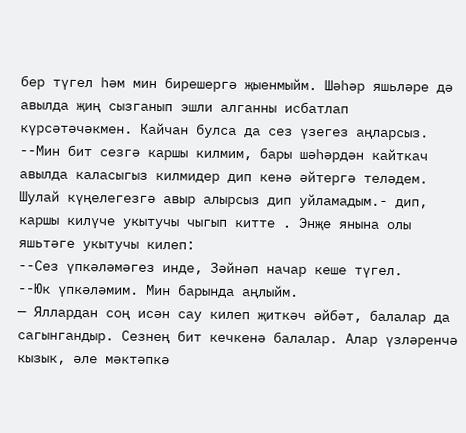бер түгел һәм мин бирешергә җыенмыйм. Шәһәр яшьләре дә авылда җиң сызганып эшли алганны исбатлап күрсәтәчәкмен. Кайчан булса да сез үзегез аңларсыз.
--Мин бит сезгә каршы килмим, бары шәһәрдән кайткач авылда каласыгыз килмидер дип кенә әйтергә теләдем. Шулай күңелегезгә авыр алырсыз дип уйламадым.- дип,
каршы килүче укытучы чыгып китте . Энҗе янына олы яшьтәге укытучы килеп:
--Сез үпкәләмәгез инде, Зәйнәп начар кеше түгел.
--Юк үпкәләмим. Мин барында аңлыйм.
— Яллардан соң исән сау килеп җиткәч әйбәт, балалар да сагынгандыр. Сезнең бит кечкенә балалар. Алар үзләренчә кызык, әле мәктәпкә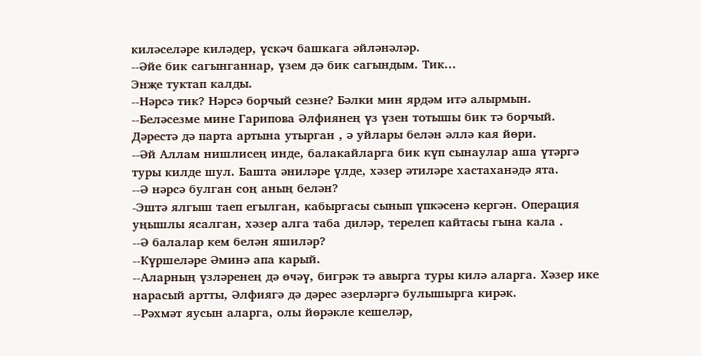киләселәре киләдер, үскәч башкага әйләнәләр.
--Әйе бик сагынганнар, үзем дә бик сагындым. Тик...
Энҗе туктап калды.
--Нәрсә тик? Нәрсә борчый сезне? Бәлки мин ярдәм итә алырмын.
--Беләсезме мине Гарипова Әлфиянең үз үзен тотышы бик тә борчый. Дәрестә дә парта артына утырган , ә уйлары белән әллә кая йөри.
--Әй Аллам нишлисең инде, балакайларга бик күп сынаулар аша үтәргә туры килде шул. Башта әниләре үлде, хәзер әтиләре хастаханәдә ята.
--Ә нәрсә булган соң аның белән?
-Эштә ялгыш таеп егылган, кабыргасы сынып үпкәсенә кергән. Операция уңышлы ясалган, хәзер алга таба диләр, терелеп кайтасы гына кала .
--Ә балалар кем белән яшиләр?
--Күршеләре Әминә апа карый.
--Аларның үзләренең дә өчәү, бигрәк тә авырга туры килә аларга. Хәзер ике нарасый артты, Әлфиягә дә дәрес әзерләргә булышырга кирәк.
--Рәхмәт яусын аларга, олы йөрәкле кешеләр,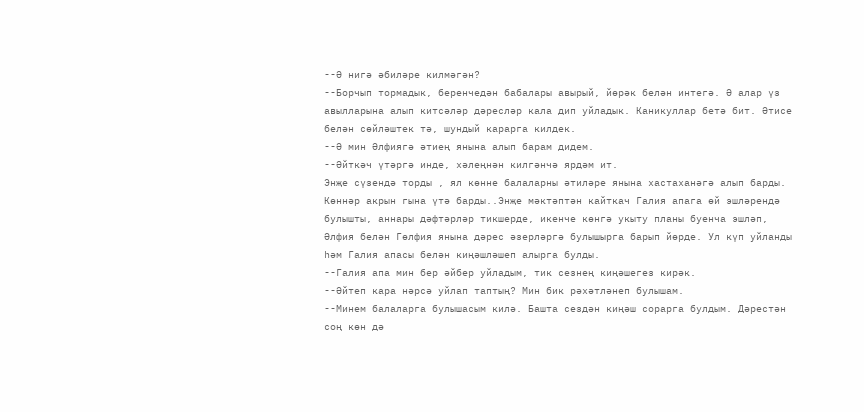--Ә нигә әбиләре килмәгән?
--Борчып тормадык, беренчедән бабалары авырый, йөрәк белән интегә. Ә алар үз авылларына алып китсәләр дәресләр кала дип уйладык. Каникуллар бетә бит. Әтисе белән сөйләштек тә, шундый карарга килдек.
--Ә мин Әлфиягә әтиең янына алып барам дидем.
--Әйткәч үтәргә инде, хәлеңнән килгәнчә ярдәм ит.
Энҗе сүзендә торды , ял көнне балаларны әтиләре янына хастаханәгә алып барды. Көннәр акрын гына үтә барды..Энҗе мәктәптән кайткач Галия апага өй эшләрендә булышты, аннары дәфтәрләр тикшерде, икенче көнгә укыту планы буенча эшләп, Әлфия белән Гөлфия янына дәрес әзерләргә булышырга барып йөрде. Ул күп уйланды һәм Галия апасы белән киңәшләшеп алырга булды.
--Галия апа мин бер әйбер уйладым, тик сезнең киңәшегез кирәк.
--Әйтеп кара нәрсә уйлап таптың? Мин бик рәхәтләнеп булышам.
--Минем балаларга булышасым килә. Башта сездән киңәш сорарга булдым. Дәрестән соң көн дә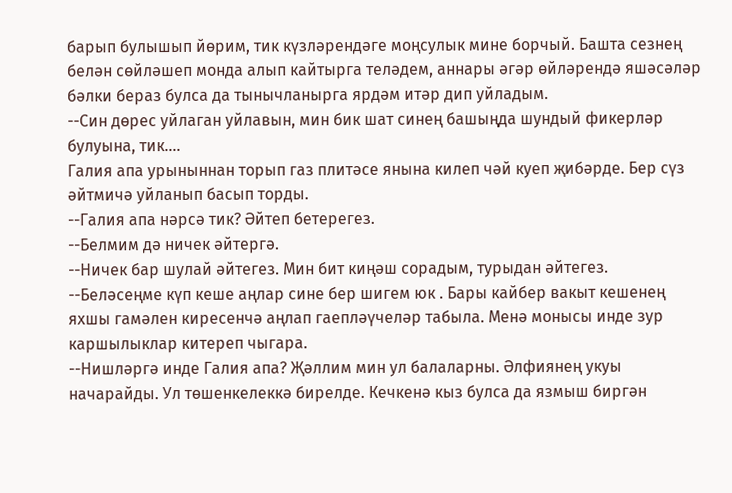барып булышып йөрим, тик күзләрендәге моңсулык мине борчый. Башта сезнең белән сөйләшеп монда алып кайтырга теләдем, аннары әгәр өйләрендә яшәсәләр бәлки бераз булса да тынычланырга ярдәм итәр дип уйладым.
--Син дөрес уйлаган уйлавын, мин бик шат синең башыңда шундый фикерләр булуына, тик....
Галия апа урыныннан торып газ плитәсе янына килеп чәй куеп җибәрде. Бер сүз әйтмичә уйланып басып торды.
--Галия апа нәрсә тик? Әйтеп бетерегез.
--Белмим дә ничек әйтергә.
--Ничек бар шулай әйтегез. Мин бит киңәш сорадым, турыдан әйтегез.
--Беләсеңме күп кеше аңлар сине бер шигем юк . Бары кайбер вакыт кешенең яхшы гамәлен киресенчә аңлап гаепләүчеләр табыла. Менә монысы инде зур каршылыклар китереп чыгара.
--Нишләргә инде Галия апа? Җәллим мин ул балаларны. Әлфиянең укуы начарайды. Ул төшенкелеккә бирелде. Кечкенә кыз булса да язмыш биргән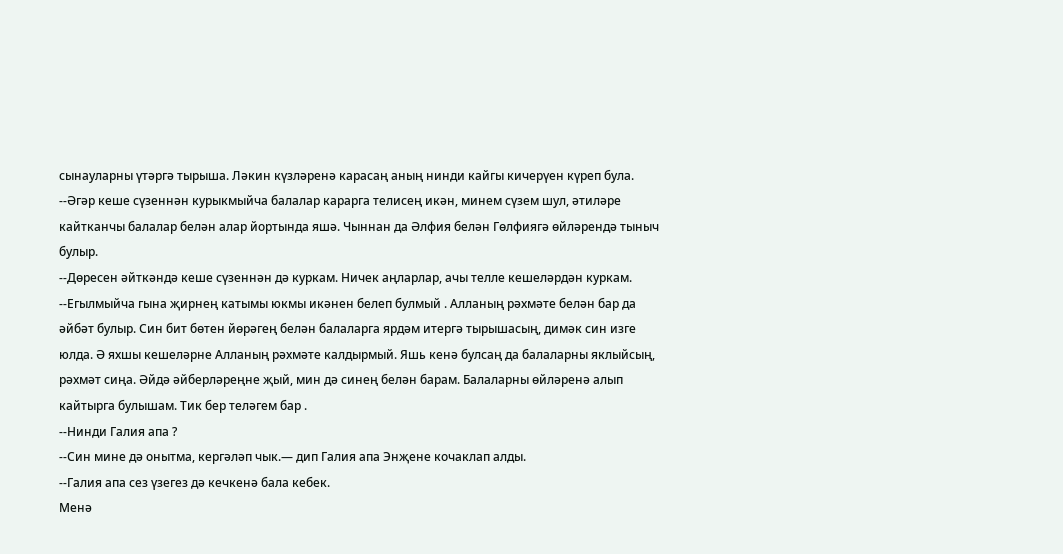сынауларны үтәргә тырыша. Ләкин күзләренә карасаң аның нинди кайгы кичерүен күреп була.
--Әгәр кеше сүзеннән курыкмыйча балалар карарга телисең икән, минем сүзем шул, әтиләре кайтканчы балалар белән алар йортында яшә. Чыннан да Әлфия белән Гөлфиягә өйләрендә тыныч булыр.
--Дөресен әйткәндә кеше сүзеннән дә куркам. Ничек аңларлар, ачы телле кешеләрдән куркам.
--Егылмыйча гына җирнең катымы юкмы икәнен белеп булмый . Алланың рәхмәте белән бар да әйбәт булыр. Син бит бөтен йөрәгең белән балаларга ярдәм итергә тырышасың, димәк син изге юлда. Ә яхшы кешеләрне Алланың рәхмәте калдырмый. Яшь кенә булсаң да балаларны яклыйсың, рәхмәт сиңа. Әйдә әйберләреңне җый, мин дә синең белән барам. Балаларны өйләренә алып кайтырга булышам. Тик бер теләгем бар .
--Нинди Галия апа ?
--Син мине дә онытма, кергәләп чык.— дип Галия апа Энҗене кочаклап алды.
--Галия апа сез үзегез дә кечкенә бала кебек.
Менә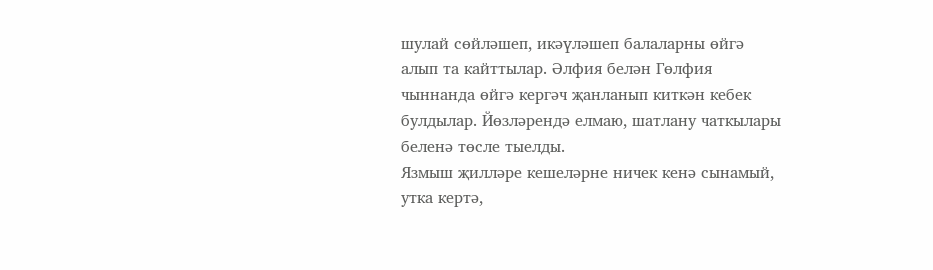шулай сөйләшеп, икәүләшеп балаларны өйгә алып та кайттылар. Әлфия белән Гөлфия чыннанда өйгә кергәч җанланып киткән кебек булдылар. Йөзләрендә елмаю, шатлану чаткылары беленә төсле тыелды.
Язмыш җилләре кешеләрне ничек кенә сынамый, утка кертә,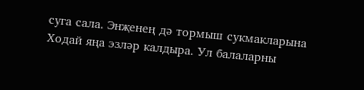суга сала. Энҗенең дә тормыш сукмакларына Ходай яңа эзләр калдыра. Ул балаларны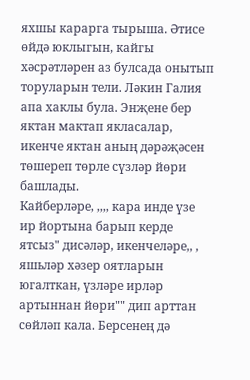яхшы карарга тырыша. Әтисе өйдә юклыгын, кайгы хәсрәтләрен аз булсада онытып торуларын тели. Ләкин Галия апа хаклы була. Энҗене бер яктан мактап якласалар, икенче яктан аның дәрәҗәсен төшереп төрле сүзләр йөри башлады.
Кайберләре, ,,,, кара инде үзе ир йортына барып керде ятсыз" дисәләр, икенчеләре,, , яшьләр хәзер оятларын югалткан, үзләре ирләр артыннан йөри"" дип арттан сөйләп кала. Берсенең дә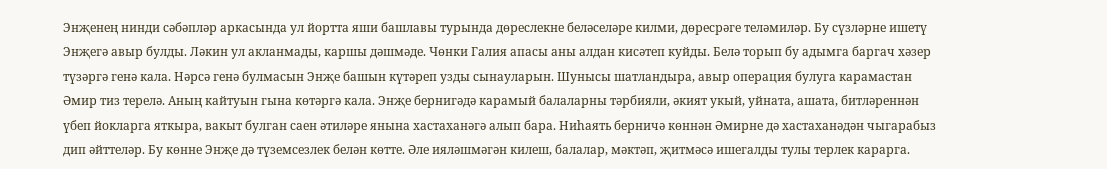Энҗенең нинди сәбәпләр аркасында ул йортта яши башлавы турында дөреслекне беләселәре килми, дөресрәге теләмиләр. Бу сүзләрне ишетү Энҗегә авыр булды. Ләкин ул акланмады, каршы дәшмәде. Чөнки Галия апасы аны алдан кисәтеп куйды. Белә торып бу адымга баргач хәзер түзәргә генә кала. Нәрсә генә булмасын Энҗе башын күтәреп узды сынауларын. Шунысы шатландыра, авыр операция булуга карамастан Әмир тиз терелә. Аның кайтуын гына көтәргә кала. Энҗе бернигәдә карамый балаларны тәрбияли, әкият укый, уйната, ашата, битләреннән үбеп йокларга яткыра, вакыт булган саен әтиләре янына хастаханәгә алып бара. Ниһаять берничә көннән Әмирне дә хастаханәдән чыгарабыз дип әйттеләр. Бу көнне Энҗе дә түземсезлек белән көтте. Әле ияләшмәгән килеш, балалар, мәктәп, җитмәсә ишегалды тулы терлек карарга.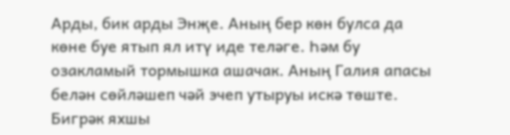Арды, бик арды Энҗе. Аның бер көн булса да көне буе ятып ял итү иде теләге. Һәм бу озакламый тормышка ашачак. Аның Галия апасы белән сөйләшеп чәй эчеп утыруы искә төште. Бигрәк яхшы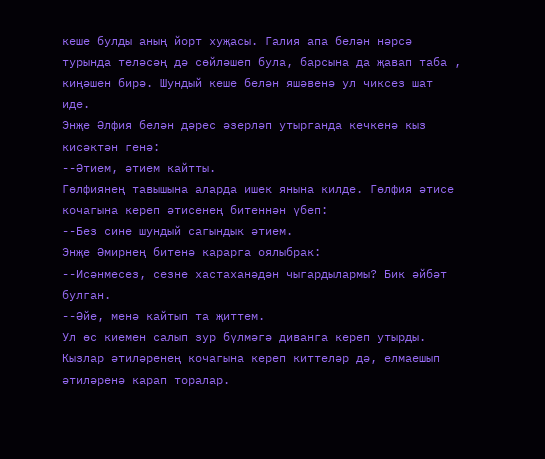кеше булды аның йорт хуҗасы. Галия апа белән нәрсә турында теләсәң дә сөйләшеп була, барсына да җавап таба , киңәшен бирә. Шундый кеше белән яшәвенә ул чиксез шат иде.
Энҗе Әлфия белән дәрес әзерләп утырганда кечкенә кыз кисәктән генә:
--Әтием, әтием кайтты.
Гөлфиянең тавышына аларда ишек янына килде. Гөлфия әтисе кочагына кереп әтисенең битеннән үбеп:
--Без сине шундый сагындык әтием.
Энҗе Әмирнең битенә карарга оялыбрак:
--Исәнмесез, сезне хастаханәдән чыгардылармы? Бик әйбәт булган.
--Әйе, менә кайтып та җиттем.
Ул өс киемен салып зур бүлмәгә диванга кереп утырды. Кызлар әтиләренең кочагына кереп киттеләр дә, елмаешып әтиләренә карап торалар.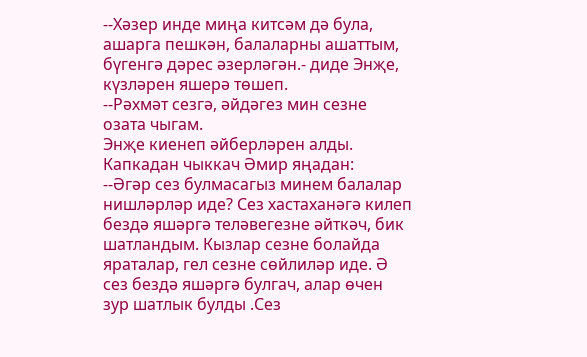--Хәзер инде миңа китсәм дә була, ашарга пешкән, балаларны ашаттым, бүгенгә дәрес әзерләгән.- диде Энҗе, күзләрен яшерә төшеп.
--Рәхмәт сезгә, әйдәгез мин сезне озата чыгам.
Энҗе киенеп әйберләрен алды. Капкадан чыккач Әмир яңадан:
--Әгәр сез булмасагыз минем балалар нишләрләр иде? Сез хастаханәгә килеп бездә яшәргә теләвегезне әйткәч, бик шатландым. Кызлар сезне болайда яраталар, гел сезне сөйлиләр иде. Ә сез бездә яшәргә булгач, алар өчен зур шатлык булды .Сез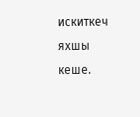искиткеч яхшы кеше.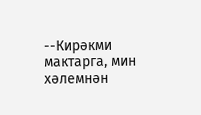--Кирәкми мактарга, мин хәлемнән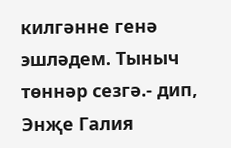килгәнне генә эшләдем. Тыныч төннәр сезгә.- дип,
Энҗе Галия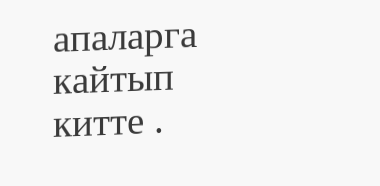апаларга кайтып китте .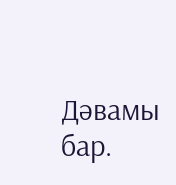Дәвамы бар.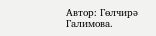Автор: Гөлчирә Галимова.